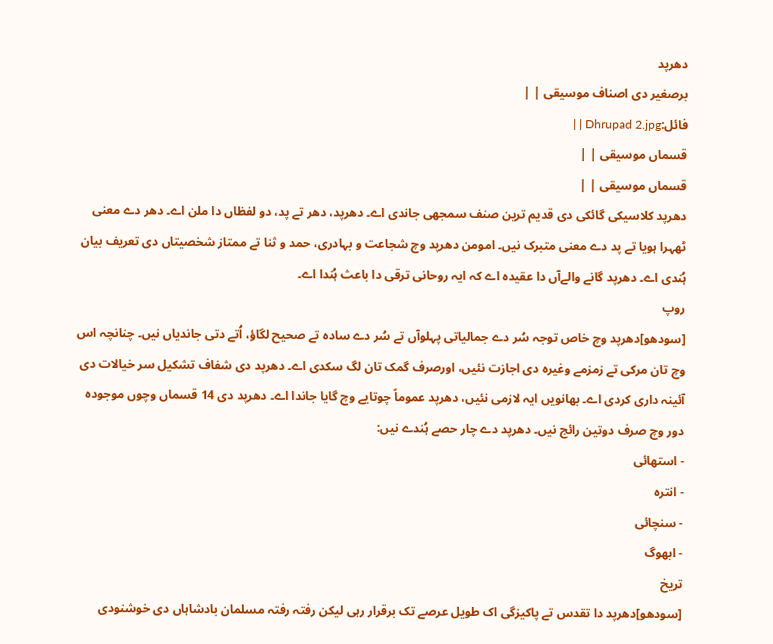دھرپد
برصغیر دی اصناف موسیقی | |
فائل:Dhrupad 2.jpg | |
قسماں موسیقی | |
قسماں موسیقی | |
دھرپد کلاسیکی گائکی دی قدیم ترین صنف سمجھی جاندی اے۔ دھرپد، دھر تے پد، دو لفظاں دا ملن اے۔ دھر دے معنی ٹھہرا ہويا تے پد دے معنی متبرک نيں۔ امومن دھرپد وچ شجاعت و بہادری، حمد و ثنا تے ممتاز شخصیتاں دی تعریف بیان ہُندی اے۔ دھرپد گانے والےآں دا عقیدہ اے کہ ایہ روحانی ترقی دا باعث ہُندا اے۔
روپ
[سودھو]دھرپد وچ خاص توجہ سُر دے جمالیاتی پہلوآں تے سُر دے سادہ تے صحیح لگاؤ، اُتے دتی جاندیاں نيں۔ چنانچہ اس وچ تان مرکی تے زمزمے وغیرہ دی اجازت نئيں، اورصرف گمک تان لگ سکدی اے۔ دھرپد دی شفاف تشکیل سر خیالات دی آئینہ داری کردی اے۔ بھانويں ایہ لازمی نئيں، دھرپد عموماً چوتایے وچ گایا جاندا اے۔ دھرپد دی 14 قسماں وچوں موجودہ دور وچ صرف دوتین رائج نيں۔ دھرپد دے چار حصے ہُندے نيں:
- استھائی
- انترہ
- سنچائی
- ابھوگ
تریخ
[سودھو]دھرپد دا تقدس تے پاکیزگی اک طویل عرصے تک برقرار رہی لیکن رفتہ رفتہ مسلمان بادشاہاں دی خوشنودی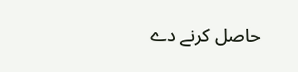حاصل کرنے دے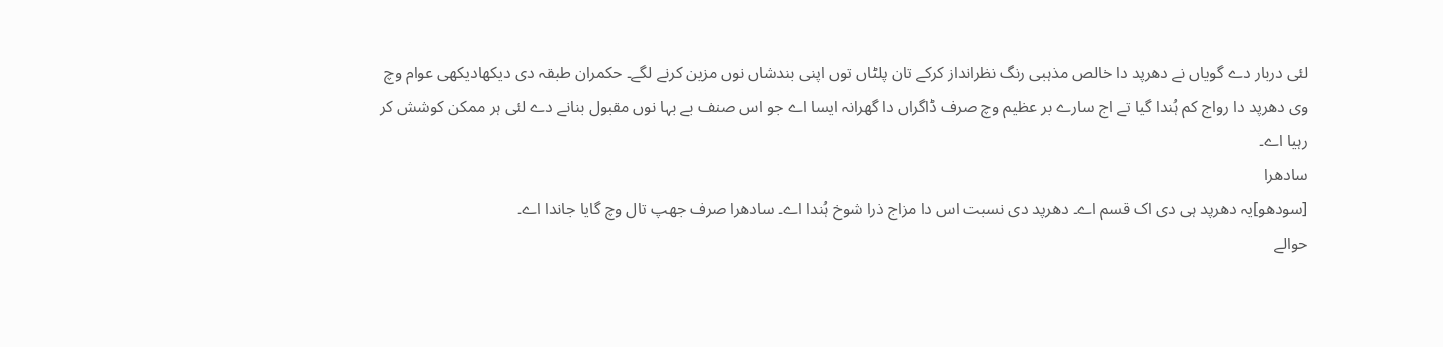لئی دربار دے گویاں نے دھرپد دا خالص مذہبی رنگ نظرانداز کرکے تان پلٹاں توں اپنی بندشاں نوں مزین کرنے لگے۔ حکمران طبقہ دی دیکھادیکھی عوام وچ وی دھرپد دا رواج کم ہُندا گیا تے اج سارے بر عظیم وچ صرف ڈاگراں دا گھرانہ ایسا اے جو اس صنف بے بہا نوں مقبول بنانے دے لئی ہر ممکن کوشش کر رہیا اے۔
سادھرا
[سودھو]یہ دھرپد ہی دی اک قسم اے۔ دھرپد دی نسبت اس دا مزاج ذرا شوخ ہُندا اے۔ سادھرا صرف جھپ تال وچ گایا جاندا اے۔
حوالے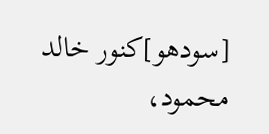[سودھو]کنور خالد محمود،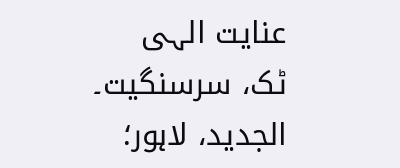عنایت الہی ٹک، سرسنگیت۔ الجدید، لاہور؛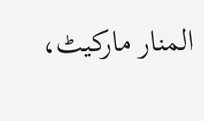المنار مارکیٹ،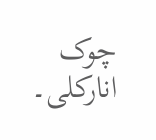چوک انارکلی۔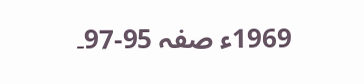1969ء صفہ 95-97۔